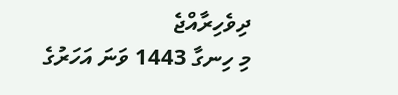ދިވެހިރާއްޖެ
މި ހިނގާ 1443 ވަނަ އަހަރުގެ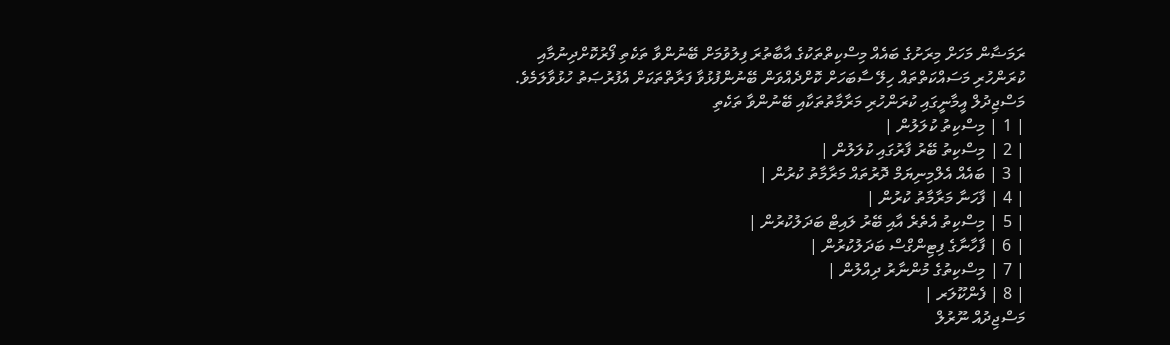ރަމަޟާން މަހަށް މިރަށުގެ ބައެއް މިސްކިތްތަކުގެ އާބާތުރަ ފިލުވުމަށް ބޭނުންވާ ތަކެތި ފޯރުކޮށްދިނުމާއި ކުރަންހުރި މަސައްކަތްތައް ހިލޭ ސާބަހަށް ކޮށްދެއްވަން ބޭނުންފުޅުވާ ފަރާތްތަކަށް އެފުރުޞަތު ހުޅުވާލަމެވެ.
މަސްޖިދުލް އީމާނީގައި ކުރަންހުރި މަރާމާތުތަކާއި ބޭނުންވާ ތަކެތި
| 1 | މިސްކިތު ކުލަލުން |
| 2 | މިސްކިތު ބޭރު ފާރުގައި ކުލަލުން |
| 3 | ބައެއް އެލްމިނިޔަމް ދޮރުތައް މަރާމާތު ކުރުން |
| 4 | ފާހަނާ މަރާމާތު ކުރުން |
| 5 | މިސްކިތު އެތެރެ އާއި ބޭރު ލައިޓް ބަދަލުކުރުން |
| 6 | ފާހާނާގެ ފިޓިންގްސް ބަދަލުކުރުން |
| 7 | މިސްކިތުގެ މުންނާރު ދިއްލުން |
| 8 | ފެންކޫލަރ |
މަސްޖިދުއް ނޫރުލް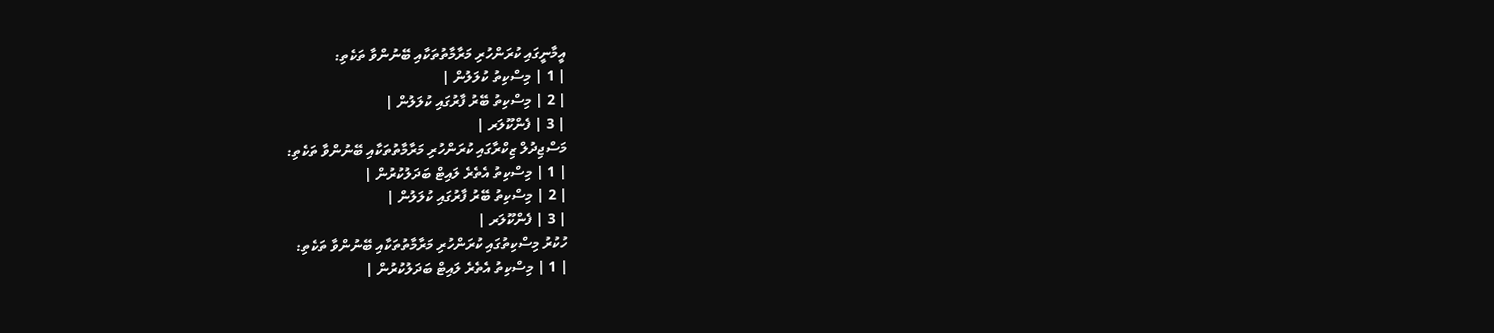އީމާނީގައި ކުރަންހުރި މަރާމާތުތަކާއި ބޭނުންވާ ތަކެތި:
| 1 | މިސްކިތު ކުލަލުން |
| 2 | މިސްކިތު ބޭރު ފާރުގައި ކުލަލުން |
| 3 | ފެންކޫލަރ |
މަސްޖިދުލް ޒިކްރާގައި ކުރަންހުރި މަރާމާތުތަކާއި ބޭނުންވާ ތަކެތި:
| 1 | މިސްކިތު އެތެރެ ލައިޓް ބަދަލުކުރުން |
| 2 | މިސްކިތު ބޭރު ފާރުގައި ކުލަލުން |
| 3 | ފެންކޫލަރ |
ހުކުރު މިސްކިތުގައި ކުރަންހުރި މަރާމާތުތަކާއި ބޭނުންވާ ތަކެތި:
| 1 | މިސްކިތު އެތެރެ ލައިޓް ބަދަލުކުރުން |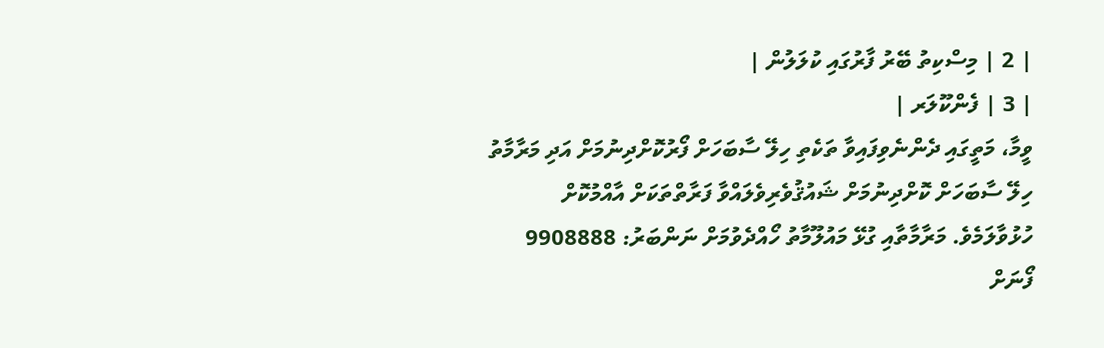| 2 | މިސްކިތު ބޭރު ފާރުގައި ކުލަލުން |
| 3 | ފެންކޫލަރ |
ވީމާ، މަތީގައި ދެންނެވިފައިވާ ތަކެތި ހިލޭ ސާބަހަށް ފޯރުކޮށްދިނުމަށް އަދި މަރާމާތު ހިލޭ ސާބަހަށް ކޮށްދިނުމަށް ޝައުޤުވެރިވެލައްވާ ފަރާތްތަކަށް އާއްމުކޮށް ހުޅުވާލަމެވެ. މަރާމާތާއި ގުޅޭ މައުލޫމާތު ހޯއްދެވުމަށް ނަންބަރު: 9908888 ފޯނަށް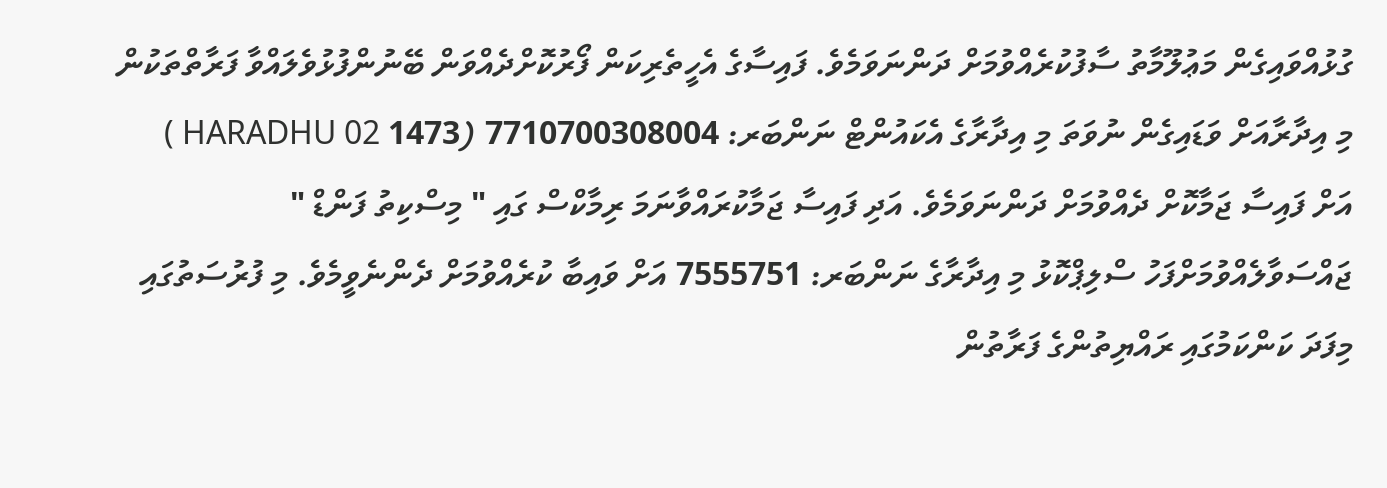ގުޅުއްވައިގެން މަޢުލޫމާތު ސާފުކުރެއްވުމަށް ދަންނަވަމެވެ. ފައިސާގެ އެހީތެރިކަން ފޯރުކޮށްދެއްވަން ބޭނުންފުޅުވެލައްވާ ފަރާތްތަކުން މި އިދާރާއަށް ވަޑައިގެން ނުވަތަ މި އިދާރާގެ އެކައުންޓް ނަންބަރ: 7710700308004 (1473 HARADHU 02 ) އަށް ފައިސާ ޖަމާކޮށް ދެއްވުމަށް ދަންނަވަމެވެ. އަދި ފައިސާ ޖަމާކުރައްވާނަމަ ރިމާކްސް ގައި " މިސްކިތު ފަންޑް " ޖައްސަވާލެއްވުމަށްފަހު ސްލިޕްކޮޅު މި އިދާރާގެ ނަންބަރ: 7555751 އަށް ވައިބާ ކުރެއްވުމަށް ދެންނެވީމެވެ. މި ފުރުސަތުގައި މިފަދަ ކަންކަމުގައި ރައްޔިތުންގެ ފަރާތުން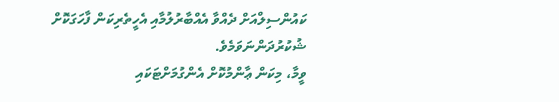ކައުންސިލްއަށް ދެއްވާ އެއްބާރުލުމާއި އެހީތެރިކަން ފާހަގަކޮށް ޝުކުރުދަންނަވަމެވެ.
ވީމާ، މިކަން ޢާންމުކޮށް އެންގުމަށްޓަކައި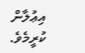އިޢުލާން ކުރީމެވެ.